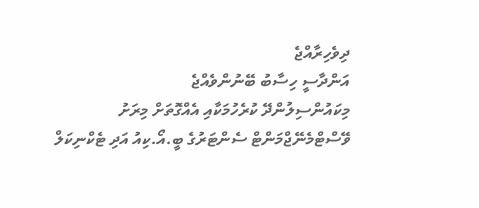ދިވެހިރާއްޖެ
އަންދާސީ ހިސާބު ބޭނުންވެއްޖެ
މިކައުންސިލުންދޭ ކުރެހުމަކާއި އެއްގޮތަށް މިރަށު ވޭސްޓްމެނޭޖްމަންޓް ސެންޓަރުގެ ބީ.އޯ.ކިއު އަދި ޓެކްނިކަލް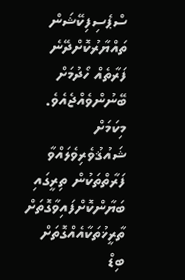ސްޕެސިފިކޭޝަން ތައްޔާރުކޮށްދޭނެ ފަރާތެއް ހޯދުމަށް ބޭނުންވެއްޖެއެވެ. މިކަމަށް ޝައުޤުވެރިވެލައްވާ ފަރާތްތަކުން ތިރީގައި ބަޔާންކޮށްފައިވާގޮތަށް ތާރީޚުތަކާއެއްގޮތަށް ބިޑް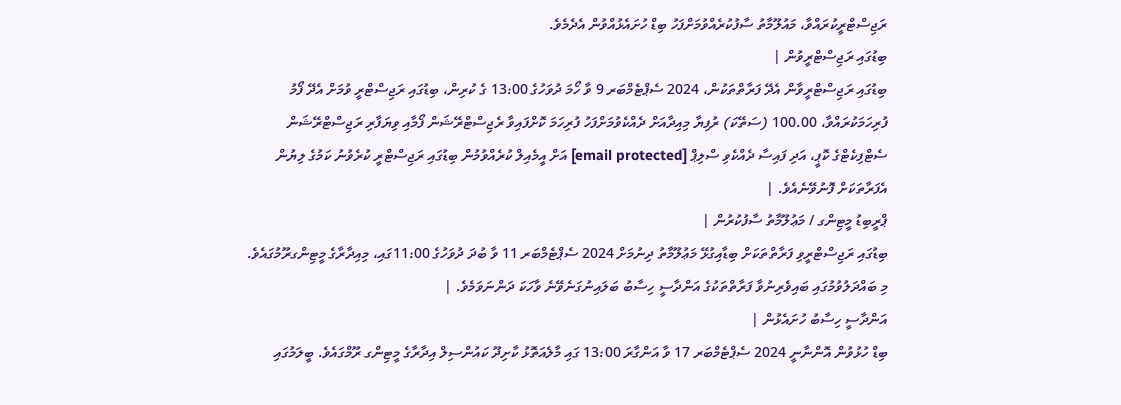ރަޖިސްޓްރީކުރައްވާ، މައުލޫމާތު ސާފުކުރެއްވުމަށްފަހު ބިޑް ހުށައެޅުއްވުން އެދެމެވެ.
ބިޑުގައި ރަޖިސްޓްރީވުން |
ބިޑުގައި ރަޖިސްޓްރީވާން އެދޭ ފަރާތްތަކުން، 2024 ސެޕްޓެމްބަރ 9 ވާ ހޯމަ ދުވަހުގެ 13:00 ގެ ކުރިން، ބިޑުގައި ރަޖިސްޓްރީ ވުމަށް އެދޭ ފޯމު ފުރިހަމަކުރައްވާ، 100.00 (ސަތޭކަ) ރުފިޔާ މިއިދާއަށް ދެއްކެވުމަށްފަހު ފުރިހަމަ ކޮށްފައިވާ ރެޖިސްޓްރޭޝަން ފޯމާއި ވިޔަފާރި ރަޖިސްޓްރޭޝަން ސެޓްފިކެޓްގެ ކޮޕީ، އަދި ފައިސާ ދެއްކެވި ސްލިޕް [email protected] އަށް އީމެއިލް ކުރެއްވުމުން ބިޑުގައި ރަޖިސްޓްރީ ކުރެވުނު ކަމުގެ ލިޔުން އެފަރާތަކަށް ފޮނުވޭނެއެވެ. |
ޕްރީބިޑު މީޓިންގ / މަޢުލޫމާތު ސާފުކުރުން |
ބިޑުގައި ރަޖިސްޓްރީވި ފަރާތްތަކަށް ބިޑާއިގުޅޭ މަޢުލޫމާތު ދިނުމަށް 2024 ސެޕްޓެމްބަރ 11 ވާ ބުދަ ދުވަހުގެ 11:00ގައި، މިއިދާރާގެ މީޓިންގރޫމުގައެވެ. މި ބައްދަލުވުމުގައި ބައިވެރިނުވާ ފަރާތްތަކުގެ އަންދާސީ ހިސާބު ބަލައިނުގަނެވޭނެ ވާހަކަ ދަންނަވަމެވެ. |
އަންދާސީ ހިސާބު ހުށައެޅުން |
ބިޑް ހުޅުވުން އޮންނާނީ 2024 ސެޕްޓެމްބަރ 17 ވާ އަންގާރަ 13:00 ގައި މާލެއަތޮޅު ކާށިދޫ ކައުންސިލް އިދާރާގެ މީޓިންގ ރޫމްގައެވެ. ބީލަމުގައި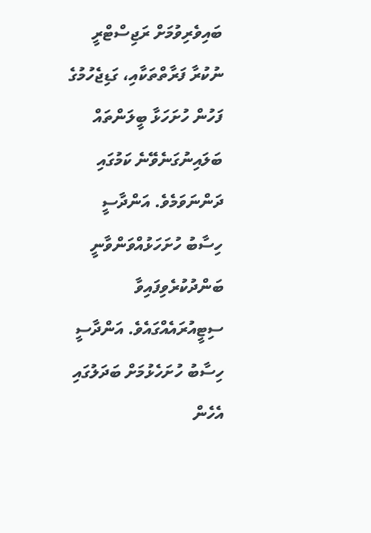ބައިވެރިވުމަށް ރަޖިސްޓްރީ ނުކުރާ ފަރާތްތަކާއި، ގަޑިޖެހުމުގެ ފަހުން ހުށަހަޅާ ބީލަންތައް ބަލައިނުގަނެވޭނެ ކަމުގައި ދަންނަވަމެވެ. އަންދާސީ ހިސާބު ހުށަހަޅުއްވަންވާނީ ބަންދުކުރެވިފައިވާ ސިޓީއުރައެއްގައެވެ. އަންދާސީ ހިސާބު ހުށަހެޅުމަށް ބަދަލުގައި އެހެން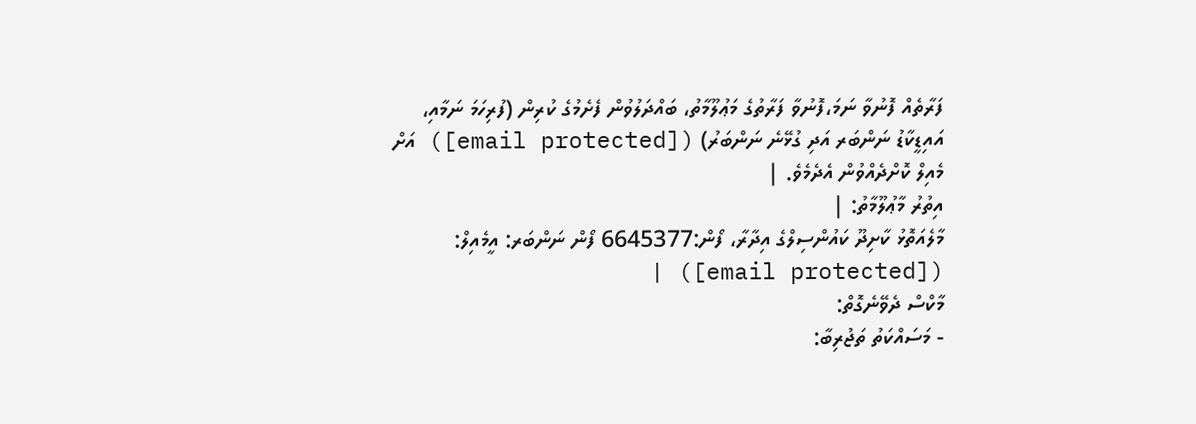ފަރާތެއް ފޮނުވާ ނަމަ،ފޮނުވާ ފަރާތުގެ މަޢުލޫމާތު، ބައްދަލުވުން ފެށެމުގެ ކުރިން (ފުރިހަމަ ނަމާއި، އައިޑީކާޑު ނަންބަރ އަދި ގުޅޭނެ ނަންބަރު) ([email protected]) އަށް މެއިލް ކޮށްދެއްވުން އެދެމެވެ. |
އިތުރު މާޢުލޫމާތު: |
މާލެއަތޮޅު ކާށިދޫ ކައުންސިލްގެ އިދާރާ، ފޯން:6645377 ފޯން ނަންބަރ: އީމެއިލް: ([email protected]) |
މާކްސް ދެވޭނެގޮތް:
- މަސައްކަތު ތަޖުރިބާ: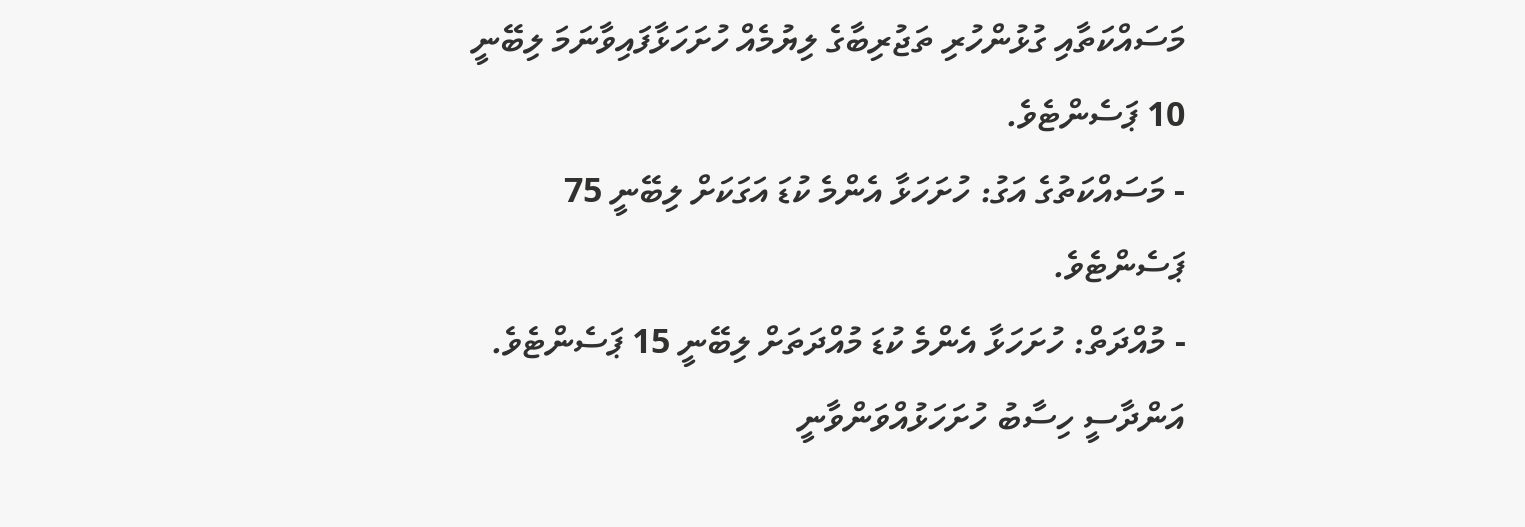މަސައްކަތާއި ގުޅުންހުރި ތަޖުރިބާގެ ލިޔުމެއް ހުށަހަޅާފައިވާނަމަ ލިބޭނީ 10 ޕަސެންޓެވެ.
- މަސައްކަތުގެ އަގު: ހުށަހަޅާ އެންމެ ކުޑަ އަގަކަށް ލިބޭނީ 75 ޕަސެންޓެވެ.
- މުއްދަތް: ހުށަހަޅާ އެންމެ ކުޑަ މުއްދަތަށް ލިބޭނީ 15 ޕަސެންޓެވެ.
އަންދާސީ ހިސާބު ހުށަހަޅުއްވަންވާނީ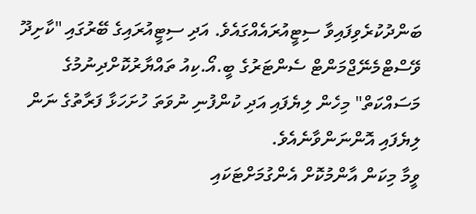ބަންދުކުރެވިފައިވާ ސިޓީއުރައެއްގައެވެ. އަދި ސިޓީއުރައިގެ ބޭރުގައި "ކާށިދޫ ވޭސްޓްމެނޭޖްމަންޓް ސެންޓަރުގެ ބީ.އޯ.ކިއު ތައްޔާރުކޮށްދިނުމުގެ މަސައްކަތް" މިހެން ލިޔެފައި އަދި ކުންފުނި ނުވަތަ ހުށަހަޅާ ފަރާތުގެ ނަން ލިޔެފައި އޮންނަންވާނެއެވެ.
ވީމާ މިކަން އާންމުކޮށް އެންގުމަށްޓަކައި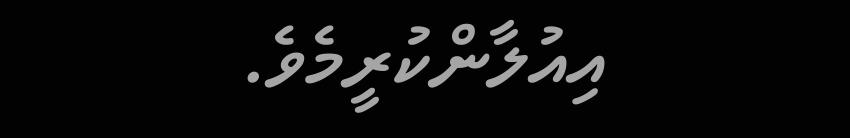އިއުލާންކުރީމެވެ.